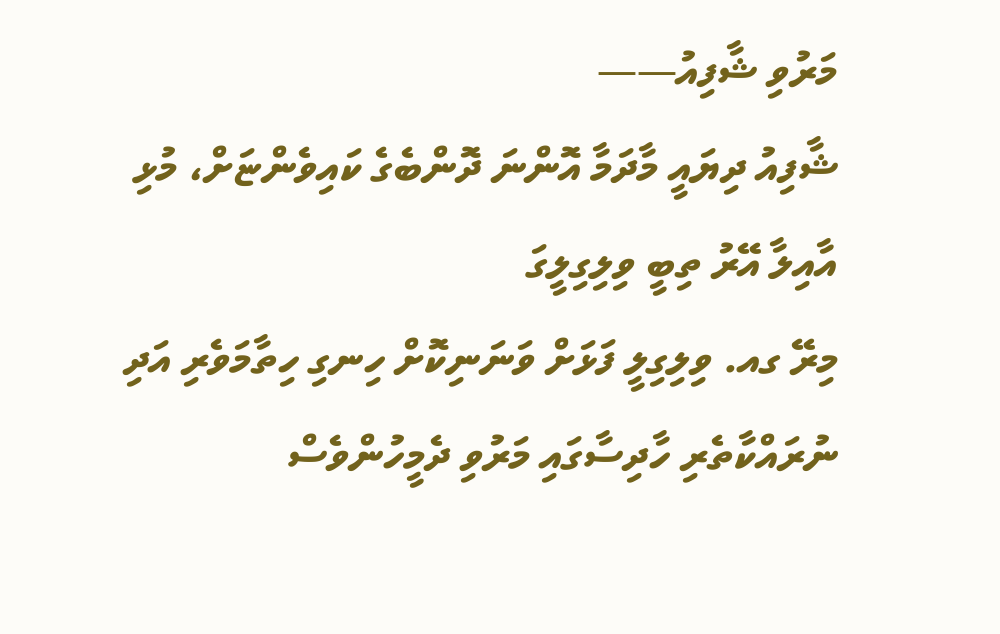މަރުވި ޝާފިއު——
ޝާފިއު ދިޔައީ މާދަމާ އޮންނަ ދޮންބެގެ ކައިވެންޏަށް، މުޅި އާއިލާ އޭރު ތިބީ ވިލިގިލީގަ
މިރޭ ގއ. ވިލިގިލީ ފަޅަށް ވަނަނިކޮށް ހިނގި ހިތާމަވެރި އަދި ނުރައްކާތެރި ހާދިސާގައި މަރުވި ދެމީހުންވެސް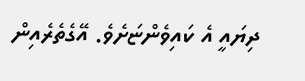ދިޔައީ އެ ކައިވެންޏަށެވެ. އޭގެތެރެއިން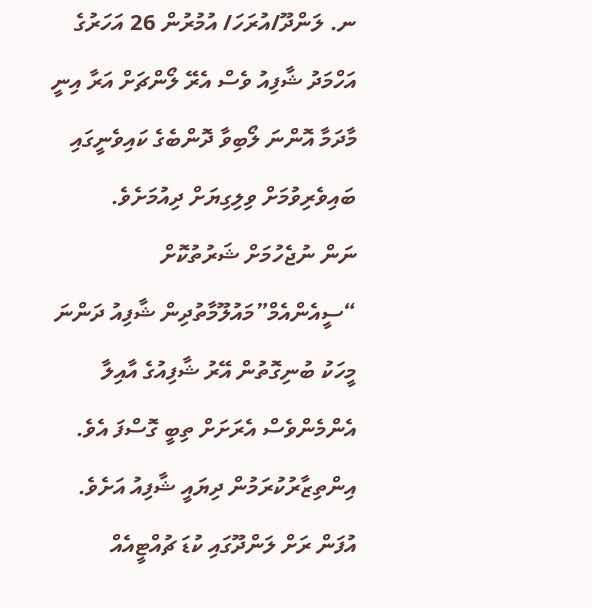ނ. ލަންދޫ/އުރަހަ/ އުމުރުން 26 އަހަރުގެ އަހްމަދު ޝާފިއު ވެސް އެރޭ ލޯންޗަށް އަރާ އިނީ މާދަމާ އޮންނަ ލޯބިވާ ދޮންބެގެ ކައިވެނީގައި ބައިވެރިވުމަށް ވިލިގިޔަށް ދިއުމަށެވެ.
ނަން ނުޖެހުމަށް ޝަރުތުކޮށް “ސީއެންއެމް”މައުލޫމާތުދިން ޝާފިއު ދަންނަ މީހަކު ބުނިގޮތުން އޭރު ޝާފިއުގެ އާއިލާ އެންމެންވެސް އެރަށަށް ތިބީ ގޮސްފަ އެވެ. އިންތިޒާރުކުރަމުން ދިޔައީ ޝާފިއު އަށެވެ.
އުފަން ރަށް ލަންދޫގައި ކުޑަ ޗުއްޓީއެއް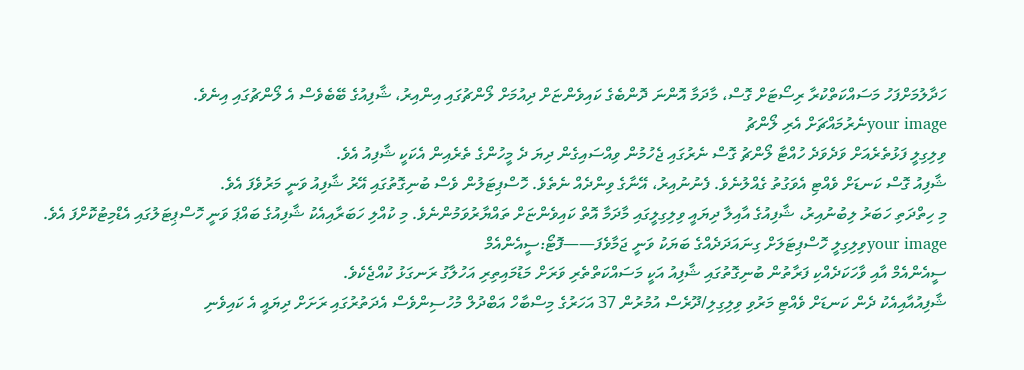ހަދާލުމަށްފަހު މަސައްކަތްކުރާ ރިސޯޓަށް ގޮސް، މާދަމާ އޮންނަ ދޮންބެގެ ކައިވެންޏަށް ދިއުމަށް ލޯންޗުގައި އިންއިރު، ޝާފިއުގެ ބޭބެވެސް އެ ލޯންޗުގައި އިނެވެ.
your imageނެރުމައްޗަށް އެރި ލޯންޗު
ވިލިގިލީ ފަޅުތެރެއަށް ވަދެވަދެ ހުއްޓާ ލޯންޗު ގޮސް ނެރުގައި ޖެހުމުން ވިއްސައިގެން ދިޔަ ދެ މީހުންގެ ތެރެއިން އެކަކީ ޝާފިއު އެވެ.
ޝާފިއު ގޮސް ކަނޑަށް ވެއްޓި އެވަގުތު ގެއްލުނެވެ. ފެނުނުއިރު، އޭނާގެ ވިންދެއް ނެތެވެ. ހޮސްޕިޓަލުން ވެސް ބުނިގޮތުގައި އޭރު ޝާފިއު ވަނީ މަރުވެފަ އެވެ.
މި ހިތްދަތި ހަބަރު ލިބުނުއިރު، ޝާފިއުގެ އާއިލާ ދިޔައީ ވިލިގިލީގައި މާދަމާ އޮތް ކައިވެންޏަށް ތައްޔާރުވަމުންނެވެ. މި ކުއްލި ހަބަރާއިއެކު ޝާފިއުގެ ބައްޕަ ވަނީ ހޮސްޕިޓަލުގައި އެޑްމިޓުކޮށްފަ އެވެ.
your imageވިލިގިލީ ހޮސްޕިޓަލަށް ގިނައަދަދެއްގެ ބަޔަކު ވަނީ ޖަމާވެފަ——ފޮޓޯ:ސީއެންއެމް
ސީއެންއެމް އާއި ވާހަކަދެއްކި ފަރާތުން ބުނިގޮތުގައި ޝާފިއު އަކީ މަސައްކަތްތެރި ވަރަށް މަޑުމައިތިރި އަހުލާގު ރަނގަޅު ކުއްޖެކެވެ.
ޝާފިއުއާއިއެކު ދެން ކަނޑަށް ވެއްޓި މަރުވި ވިލިގިލި/ދޫރެސް އުމުރުން 37 އަހަރުގެ މިސްބާހް އަބްދުލް މުހުސިންވެސް އެދަތުރުގައި ރަށަށް ދިޔައީ އެ ކައިވެނި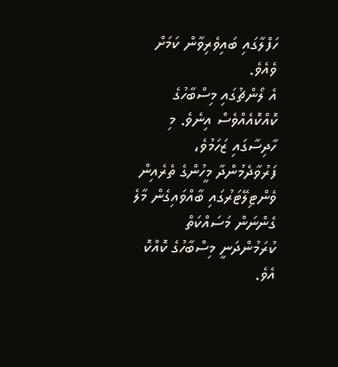ހަފްލާގައި ބައިވެރިވާން ކަމަށް ވެއެވެ.
އެ ލޯންޗުގައި މިސްބާހުގެ ކޮއްކޮއެއްވެސް އިނެވެ. މި ހާދިސާގައި ޒަހަމުވެ، ފަރުވާދެމުންދާ މީހުންގެ ތެރެއިން ވެންޓިލޭޓަރުގައި ބާއްވައިގެން މާލެ ގެންނަން މަސައްކަތް ކުރަމުންދަނީ މިސްބާހުގެ ކޮއްކޮ އެވެ.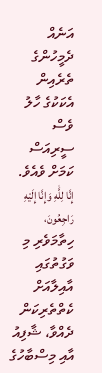އަނެއް ދެމީހުންގެ ތެރެއިން އެކަކުގެ ހާލު ވެސް ސީރިއަސް ކަމަށް ވެއެވެ.
إِنَّا لِلَّٰهِ وَإِنَّا إِلَيْهِ رَاجِعُونَ، ހިތާމަވެރި މި ވަގުތުގައި އާއިލާއަށް ކެތްތެރިކަން ދެއްވާ، ޝާފިއު އާއި މިސްބާހުގެ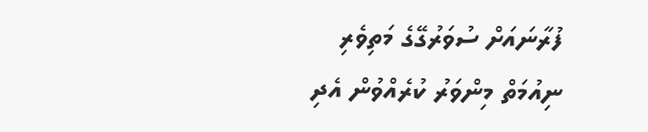ފުރާނައަށް ސުވަރުގޭގެ މަތިވެރި ނިއުމަތް މިންވަރު ކުރެއްވުން އެދި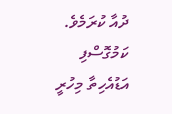ދުއާ ކުރަމެވެ.
ކަމުގޮސްފި
އަޑުއެހިތާ މިހުރީ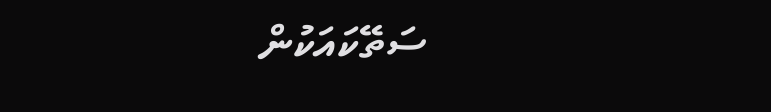ސަތޭކައަކުން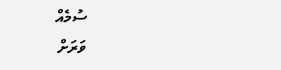ސުމެއް
ވަރަށް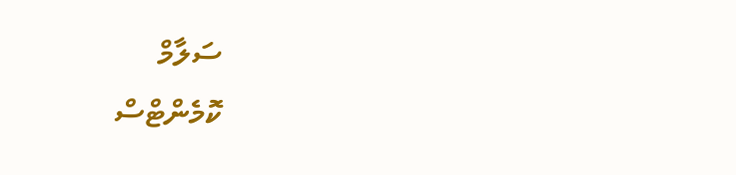ސަލާމް
ކޮމެންޓްސް